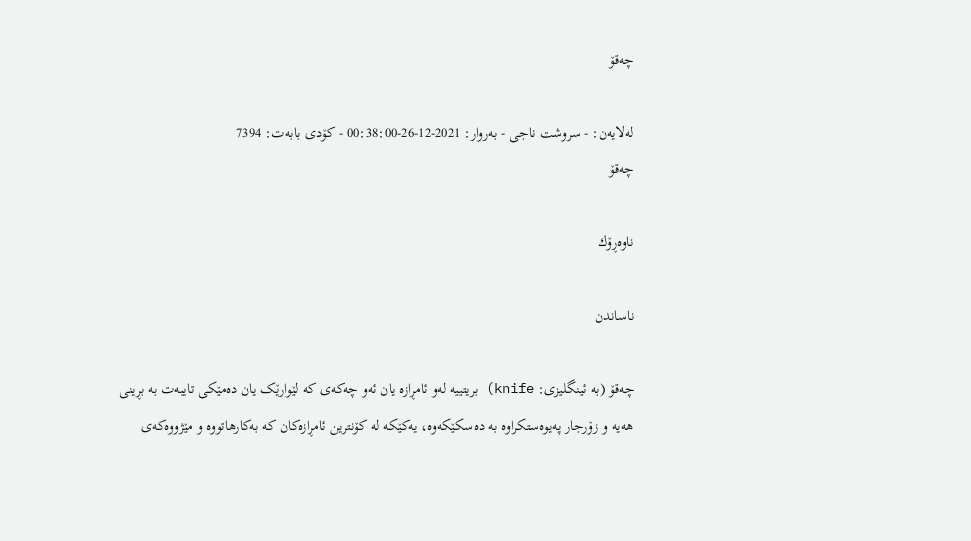چەقۆ

له‌لایه‌ن: - سروشت ناجی - به‌روار: 2021-12-26-00:38:00 - کۆدی بابەت: 7394
چەقۆ

ناوه‌ڕۆك

ناساندن

چەقۆ (بە ئینگلیزی: knife) بریتییە لەو ئامڕازە یان ئەو چەکەی کە لێوارێک یان دەمێکی تایبەت بە بڕینی هەیە و زۆرجار پەیوەستکراوە بە دەسکێکەوە، یەکێکە لە کۆنترین ئامڕازەکان کە بەکارهاتووە و مێژووەکەی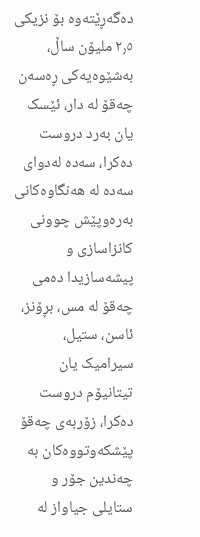دەگەڕێتەوە بۆ نزیکی ٢٫٥ ملیۆن ساڵ،  بەشێوەیەکی ڕەسەن چەقۆ لە دار، ئێسک یان بەرد دروست دەکرا، سەدە لەدوای سەدە لە هەنگاوەکانی بەرەوپێش چوونی کانزاسازی و پیشەسازیدا دەمی چەقۆ لە مس، بڕۆنز، ئاسن، ستیل، سیرامیک یان تیتانیۆم دروست دەکرا، زۆربەی چەقۆ پێشکەوتووەکان بە چەندین جۆر و ستایلی جیاواز لە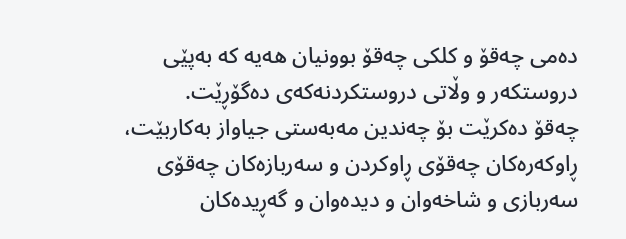دەمی چەقۆ و کلکی چەقۆ بوونیان هەیە کە بەپێی دروستکەر و وڵاتی دروستکردنەکەی دەگۆڕێت.
چەقۆ دەکرێت بۆ چەندین مەبەستی جیاواز بەکاربێت، ڕاوکەرەکان چەقۆی ڕاوکردن و سەربازەکان چەقۆی سەربازی و شاخەوان و دیدەوان و گەڕیدەکان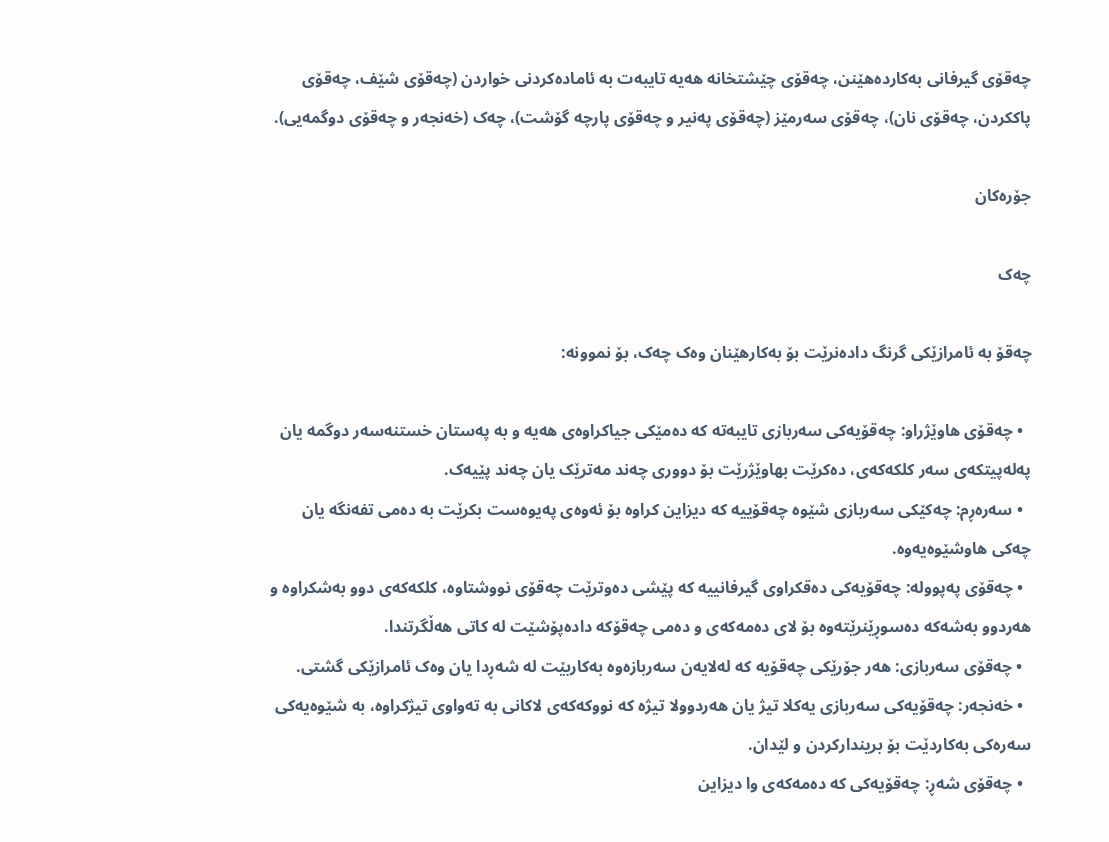چەقۆی گیرفانی بەکاردەهێنن، چەقۆی چێشتخانە هەیە تایبەت بە ئامادەکردنی خواردن (چەقۆی شێف، چەقۆی پاککردن، چەقۆی نان)، چەقۆی سەرمێز (چەقۆی پەنیر و چەقۆی پارچە گۆشت)، چەک (خەنجەر و چەقۆی دوگمەیی).

جۆرەکان

چەک

چەقۆ بە ئامرازێکی گرنگ دادەنرێت بۆ بەکارهێنان وەک چەک، بۆ نموونە:

  • چەقۆی هاوێژراو: چەقۆیەکی سەربازی تایبەتە کە دەمێکی جیاکراوەی هەیە و بە پەستان خستنەسەر دوگمە یان پەلەپیتکەی سەر کلکەکەی، دەکرێت بهاوێژرێت بۆ دووری چەند مەترێک یان چەند پێیەک.
  • سەرەڕم: چەکێکی سەربازی شێوە چەقۆییە کە دیزاین کراوە بۆ ئەوەی پەیوەست بکرێت بە دەمی تفەنگە یان چەکی هاوشێوەیەوە.
  • چەقۆی پەپوولە: چەقۆیەکی دەقکراوی گیرفانییە کە پێشی دەوترێت چەقۆی نووشتاوە، کلکەکەی دوو بەشکراوە و هەردوو بەشەکە دەسوڕێنرێتەوە بۆ لای دەمەکەی و دەمی چەقۆکە دادەپۆشێت لە کاتی هەڵگرتندا.
  • چەقۆی سەربازی: هەر جۆرێکی چەقۆیە کە لەلایەن سەربازەوە بەکاربێت لە شەڕدا یان وەک ئامرازێکی گشتی.
  • خەنجەر: چەقۆیەکی سەربازی یەکلا تیژ یان هەردوولا تیژە کە نووکەکەی لاکانی بە تەواوی تیژکراوە، بە شێوەیەکی سەرەکی بەکاردێت بۆ بریندارکردن و لێدان.
  • چەقۆی شەڕ: چەقۆیەکی کە دەمەکەی وا دیزاین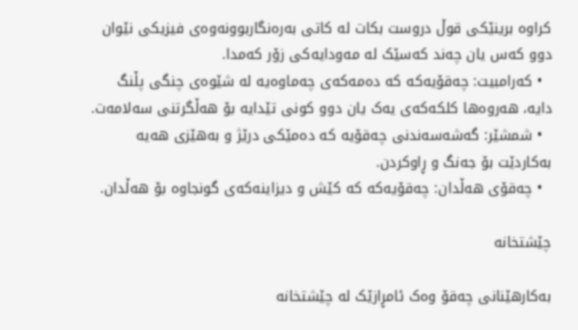کراوە برینێکی قوڵ دروست بکات لە کاتی بەرەنگاربوونەوەی فیزیکی نێوان دوو کەس یان چەند کەسێک لە مەودایەکی زۆر کەمدا.
  • کەرامبیت: چەقۆیەکە کە دەمەکەی چەماوەیە لە شێوەی چنگی پڵنگ دایە، هەروەها کلکەکەی یەک یان دوو کونی تێدایە بۆ هەڵگرتنی سەلامەت.
  • شمشێر: گەشەسەندنی چەقۆیە کە دەمێکی درێژ و بەهێزی هەیە بەکاردێت بۆ جەنگ و ڕاوکردن.
  • چەقۆی هەڵدان: چەقۆیەکە کە کێش و دیزاینەکەی گونجاوە بۆ هەڵدان.

چێشتخانە

بەکارهێنانی چەقۆ وەک ئامڕازێک لە چێشتخانە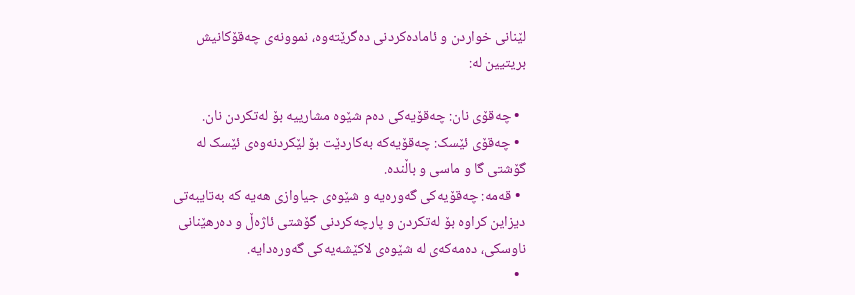لێنانی خواردن و ئامادەکردنی دەگرێتەوە، نموونەی چەقۆکانیش بریتیین لە:

  • چەقۆی نان: چەقۆیەکی دەم شێوە مشارییە بۆ لەتکردن نان.
  • چەقۆی ئێسک: چەقۆیەکە بەکاردێت بۆ لێکردنەوەی ئێسک لە گۆشتی گا و ماسی و باڵندە.
  • قەمە: چەقۆیەکی گەورەیە و شێوەی جیاوازی هەیە کە بەتایبەتی دیزاین کراوە بۆ لەتکردن و پارچەکردنی گۆشتی ئاژەڵ و دەرهێنانی ناوسکی، دەمەکەی لە شێوەی لاکێشەیەکی گەورەدایە.
  •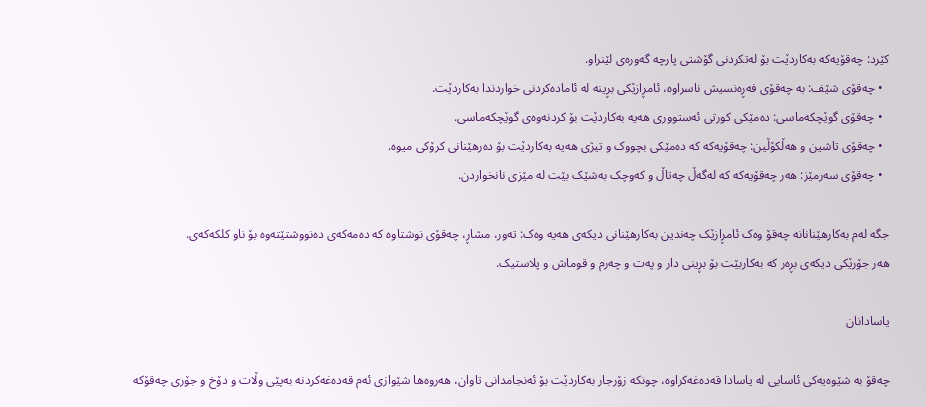کێرد: چەقۆیەکە بەکاردێت بۆ لەتکردنی گۆشتی پارچە گەورەی لێنراو.
  • چەقۆی شێف: بە چەقۆی فەڕەنسیش ناسراوە، ئامڕازێکی بڕینە لە ئامادەکردنی خواردندا بەکاردێت.
  • چەقۆی گوێچکەماسی: دەمێکی کورتی ئەستووری هەیە بەکاردێت بۆ کردنەوەی گوێچکەماسی.
  • چەقۆی تاشین و هەڵکۆڵین: چەقۆیەکە کە دەمێکی بچووک و تیژی هەیە بەکاردێت بۆ دەرهێنانی کرۆکی میوە.
  • چەقۆی سەرمێز: هەر چەقۆیەکە کە لەگەڵ چەتاڵ و کەوچک بەشێک بێت لە مێزی نانخواردن.

جگە لەم بەکارهێنانانە چەقۆ وەک ئامڕازێک چەندین بەکارهێنانی دیکەی هەیە وەک: تەور، مشاڕ، چەقۆی نوشتاوە کە دەمەکەی دەنووشتێتەوە بۆ ناو کلکەکەی.
هەر جۆرێکی دیکەی بڕەر کە بەکاربێت بۆ بڕینی دار و پەت و چەرم و قوماش و پلاستیک.

یاسادانان

چەقۆ بە شێوەیەکی ئاسایی لە یاسادا قەدەغەکراوە، چونکە زۆرجار بەکاردێت بۆ ئەنجامدانی تاوان، هەروەها شێوازی ئەم قەدەغەکردنە بەپێی وڵات و دۆخ و جۆری چەقۆکە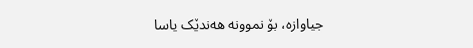جیاوازە، بۆ نموونە هەندێک یاسا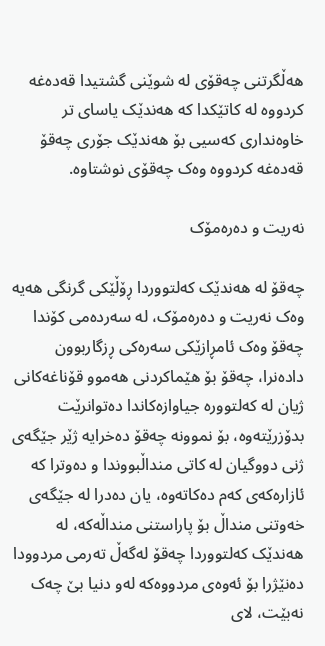هەڵگرتنی چەقۆی لە شوێنی گشتیدا قەدەغە کردووە لە کاتێکدا کە هەندێک یاسای تر خاوەنداری کەسیی بۆ هەندێک جۆری چەقۆ قەدەغە کردووە وەک چەقۆی نوشتاوە.

نەریت و دەرەمۆک

چەقۆ لە هەندێک کەلتووردا ڕۆڵێکی گرنگی هەیە وەک نەریت و دەرەمۆک، لە سەردەمی کۆندا چەقۆ وەک ئامڕازێکی سەرەکی ڕزگاربوون دادەنرا، چەقۆ بۆ هێماکردنی هەموو قۆناغەکانی ژیان لە کەلتوورە جیاوازەکاندا دەتوانرێت بدۆزرێتەوە، بۆ نموونە چەقۆ دەخرایە ژێر جێگەی ژنی دووگیان لە کاتی منداڵبووندا و دەوترا کە ئازارەکەی کەم دەکاتەوە، یان دەدرا لە جێگەی خەوتنی منداڵ بۆ پاراستنی منداڵەکە، لە هەندێک کەلتووردا چەقۆ لەگەڵ تەرمی مردوودا دەنێژرا بۆ ئەوەی مردووەکە لەو دنیا بێ چەک نەبێت، لای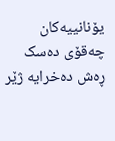یۆنانییەکان چەقۆی دەسک ڕەش دەخرایە ژێر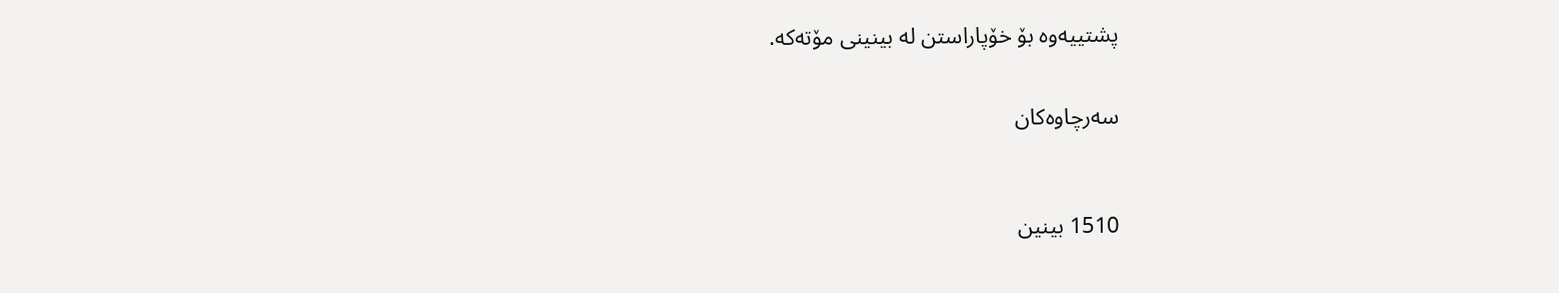پشتییەوە بۆ خۆپاراستن لە بینینی مۆتەکە.


سەرچاوەکان



1510 بینین